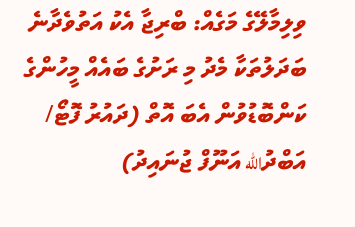ވިލިމާލޭގެ މަގެއް: ބްރިޖާ އެކު އަތުވެދާނެ ބަދަލުތަކާ މެދު މި ރަށުގެ ބައެއް މީހުންގެ ކަންބޮޑުވުން އެބަ އޮތް (ދައުރު ފޮޓޯ/ އަބްދުالله އަނޫފް ޖުނައިދު)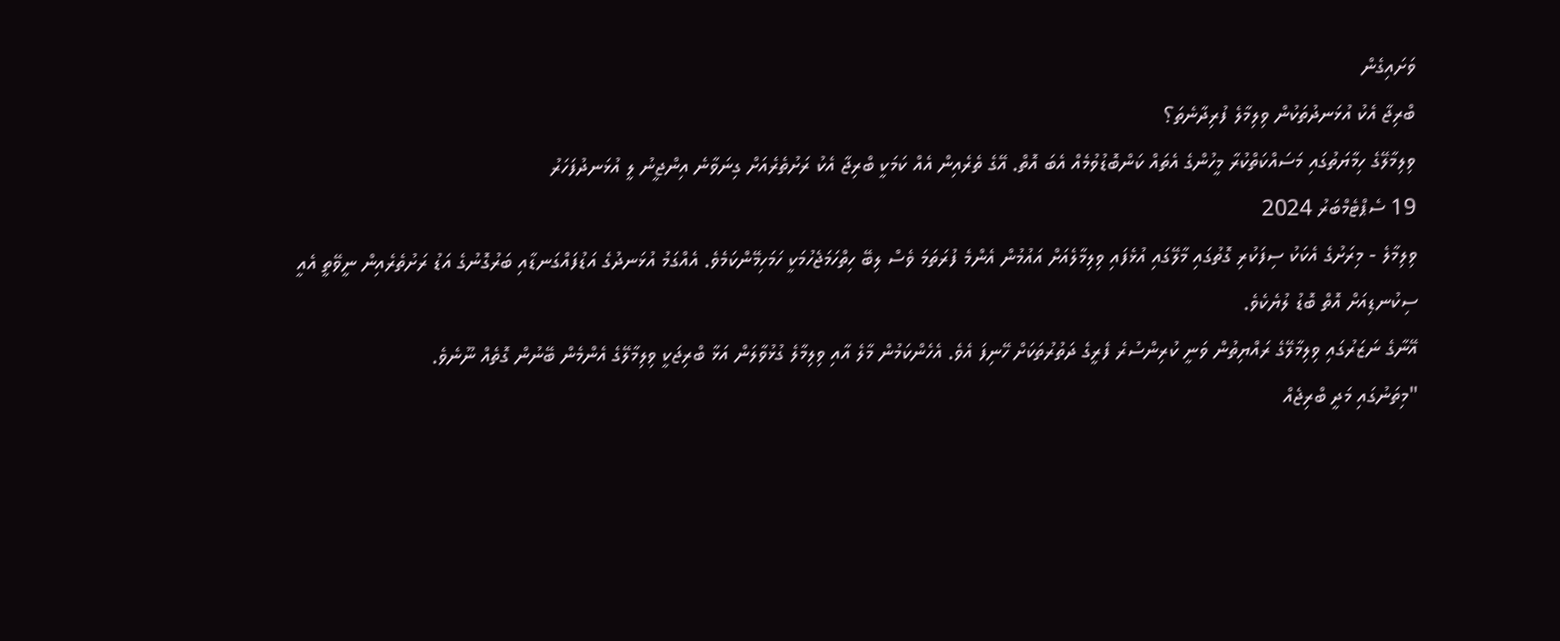ވަށައިގެން
ބްރިޖާ އެކު އުޅަނދުތަކުން ވިލިމާލެ ފުރިދާނެތަ؟
ވިލިމާލޭގެ ހިމާޔަތުގައި މަސައްކަތްކުރާ މީހުންގެ އެތައް ކަންބޮޑުވުމެއް އެބަ އޮތް. އޭގެ ތެރެއިން އެއް ކަމަކީ ބްރިޖާ އެކު ރަށުތެރެއަށް ގިނަވާނެ އިންޖީނު ލީ އުޅަނދުފަހަރު
19 ސެޕްޓެމްބަރު 2024
ވިލިމާލެ - މިރަށުގެ އެކަކު ސިފަކުރި ގޮތުގައި މާލޭގައި އުޅެފައި ވިލިމާލެއަށް އައުމުން އެންމެ ފުރަތަމަ ވެސް ލިބޭ ހިތްހަމަޖެހުމަކީ ހަމަހިމޭންކަމެވެ. އެއްގަމު އުޅަނދުގެ އަޑުފައްގަނޑާއި ބަރުގޮނުގެ އަޑު ރަށުތެރެއިން ނީވޭތީ އެއީ ސިކުނޑިއަށް އޮތް ބޮޑު ލުޔެކެވެ.
އޭނާގެ ނަޒަރުގައި ވިލިމާލޭގެ ރައްޔިތުން ވަނީ ކުރިންސުރެ ފެރީގެ ދަތުރުތަކަށް ހޭނިފަ އެވެ. އެހެންކަމުން މާލެ އާއި ވިލިމާލެ ގުޅުވާލަން އަޅާ ބްރިޖަކީ ވިލިމާލޭގެ އެންމެން ބޭނުން ގޮތެއް ނޫނެވެ.
"މިތަނުގައި މަދީ ބްރިޖެއް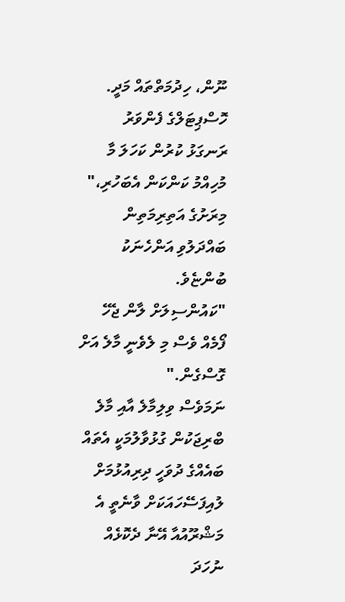ނޫން، ހިދުމަތްތައް މަދީ. ހޮސްޕިޓަލްގެ ފެންވަރު ރަނގަޅު ކުރުން ކަހަލަ މާ މުހިއްމު ކަންކަން އެބަހުރި،" މިރަށުގެ އަތިރިމަތިން ބައްދަލުވި އަންހެނަކު ބުންޏެވެ.
"ކައުންސިލަށް ލާން ޖެހޭ ފޯމެއް ވެސް މި ލެވެނީ މާލެ އަށް ގޮސްގެން."
ނަމަވެސް ވިލިމާލެ އާއި މާލެ ބްރިޖަކުން ގުޅުވާލުމަކީ އެތައް ބައެއްގެ ދުވަހީ ދިރިއުޅުމަށް ލުއިފަސޭހައަކަށް ވާނެތީ އެ މަޝްރޫއުއާ އޭނާ ދެކޮޅެއް ނުހަދަ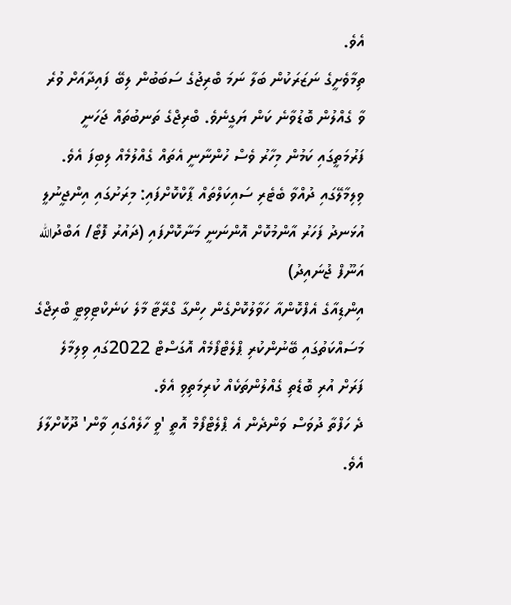އެވެ.
ތިމާވެށީގެ ނަޒަރަކުން ބަލާ ނަމަ ބްރިޖުގެ ސަބަބުން ލިބޭ ފައިދާއަށް ވުރެ ވާ ގެއްލުން ބޮޑުވާނެ ކަން ޔަގީނެވެ. ބްރިޖްގެ ތަނބުތައް ޖަހަނީ ފަރުމަތީގައި ކަމުން މިހާރު ވެސް ހުންނާނީ އެތައް ގެއްލުމެއް ލިބިފަ އެވެ.
ވިލިމާލޭގައި ދުއްވާ ބެޓެރި ސައިކަލްތައް ޕާކްކޮށްފައި: މިރަށުގައި އިންޖީނުލީ އުޅަނދު ފަހަރު އާންމުކޮށް އޮންނަނީ މަނާކޮށްފައި (ދައުރު ފޮޓޯ/ އަބްދުالله އަނޫފް ޖުނައިދު)
އިންޑިއާގެ އެފްކޮންއާ ހަވާލުކޮށްގެން ހިންގާ ގްރޭޓާ މާލެ ކަނެކްޓިވިޓީ ބްރިޖްގެ މަސައްކަތުގައި ބޭނުންކުރި ޕްލެޓްފޯމެއް އޮގަސްޓް 2022ގައި ވިލިމާލެ ފަރަށް އުރި ބޮޑެތި ގެއްލުންތަކެއް ކުރިމަތިވި އެވެ.
ދެ ހަފްތާ ދުވަސް ވަންދެން އެ ޕްލެޓްފޯމް އޮތީ 'ވީ ހާލެއްގައި ވާން' ދޫކޮށްލާފަ އެވެ.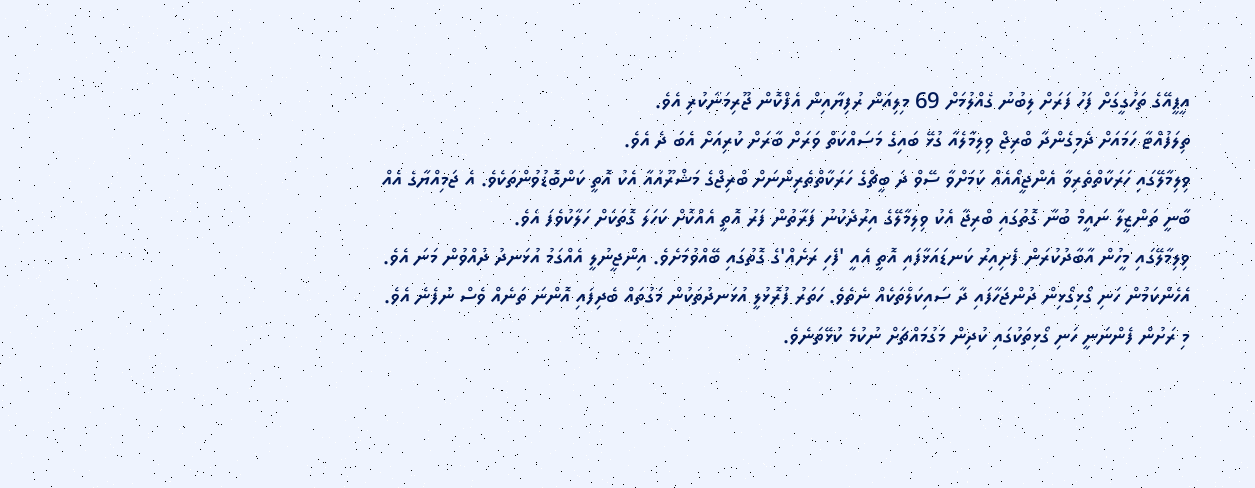އީޕީއޭގެ ތަހުގީގަށް ފަހު ފަރަށް ލިބުނު ގެއްލުމަށް 69 މިލިއަން ރުފިޔާއިން އެފްކޮން ޖޫރިމަނާކުރި އެވެ.
ތިލަފުއްޓާ ހަމައަށް ދެމިގެންދާ ބްރިޖް ވިލިމާލެއާ ގުޅޭ ބައިގެ މަސައްކަތް ވަރަށް ބާރަށް ކުރިއަށް އެބަ ދެ އެވެ.
ވިލިމާލޭގައި ހަރަކާތްތެރިވާ އެންޖީއޯއެއް ކަމަށްވާ ސޭވް ދަ ބީޗްގެ ހަރަކާތްތެރިންނަށް ބްރިޖްގެ މަޝްރޫއުއާ އެކު އޮތީ ކަންބޮޑުވުންތަކެވެ. އެ ޖަމިއްޔާގެ އެއް ބާނީ ތަންޒީލާ ނައީމް ބުނާ ގޮތުގައި ބްރިޖާ އެކު ވިލިމާލޭގެ އިރުދެކުނު ފަރާތުން ފަރު އޮތީ އެއްކޮށް ކަހަލަ ގޮތަކަށް ހަލާކުވެފަ އެވެ.
ވިލިމާލޭގައި މީހުން އާބާދުކުރަން ފެށިއިރު ކަނޑައަޅާފައި އޮތީ އެއީ 'ފެހި ރަށެއް'ގެ ގޮތުގައި ބޭއްވުމަށެވެ. އިންޖީނުލީ އެއްގަމު އުޅަނދު ދުއްވުން މަނަ އެވެ. އެހެންކަމުން ހަނި ގޯޅިގޯޅިން ދުންޖަހާފައި ދާ ސައިކަލްތަކެއް ނެތެވެ. ހަތަރު ފުރޮޅުލީ އުޅަނދުތަކުން މަގުތައް ބެދިފައި އޮންނަ ތަނެއް ވެސް ނުފެނެ އެވެ.
މި ރަށުން ފެންނަނީ ހަނި ގޯޅިތަކުގައި ކުދިން މަގުމައްޗަށް ނުކުމެ ކުޅޭތަނެވެ.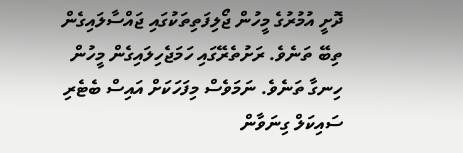ދޮށީ އުމުރުގެ މީހުން ޖޯލިފަތިތަކުގައި ޖައްސާލައިގެން ތިބޭ ތަނެވެ. ރަށުތެރޭގައި ހަމަޖެހިލައިގެން މީހުން ހިނގާ ތަނެވެ. ނަމަވެސް މިފަހަކަށް އައިސް ބެޓެރި ސައިކަލް ގިނަވާން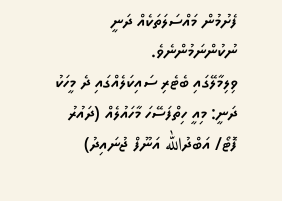ފެށުމުން މައްސަލަތަކެއް ދަނީ ނުކުންނަމުންނެވެ.
ވިލިމާލޭގައި ބެޓެރި ސައިކަލެއްގައި ދެ މީހަކު ދަނީ: މިއީ ހިތްފަސޭހަ މާހައުލެއް (ދައުރު ފޮޓޯ/ އަބްދުالله އަނޫފް ޖުނައިދު)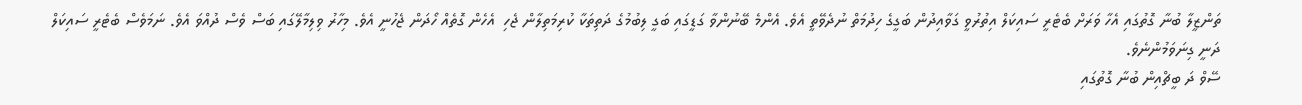ތަންޒީލާ ބުނާ ގޮތުގައި އެހާ ވަރަށް ބެޓެރީ ސައިކަލް އިތުރުވީ ގަވާއިދުން ބަގީގެ ހިދުމަތް ނުދެވޭތީ އެވެ. އެންމެ ބޭނުންވާ ގަޑީގައި ބަގީ ލިބުމުގެ ދަތިތަކާ ކުރިމަތިލާން ޖެހި  އެހެން ގޮތެއް ހޯދަން ޖެހުނީ އެވެ. މިހާރު ވިލިމާލޭގައި ބަސް ވެސް ދުއްވަ އެވެ. ނަމަވެސް ބެޓެރީ ސައިކަލް ދަނީ ގިނަވަމުންނެވެ.
ސޭވް ދަ ބީޗްއިން ބުނާ ގޮތުގައި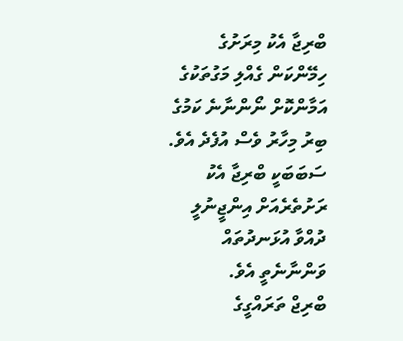ބްރިޖާ އެކު މިރަށުގެ ހިމޭންކަން ގެއްލި މަގުތަކުގެ އަމާންކޮށް ނޯންނާނެ ކަމުގެ ބިރު މިހާރު ވެސް އުފެދެ އެވެ. ސަބަބަކީ ބްރިޖާ އެކު ރަށުތެރެއަށް އިންޖީނުލީ ދުއްވާ އުޅަނދުތައް ވަންނާނެތީ އެވެ.
ބްރިޖް ތަރައްގީގެ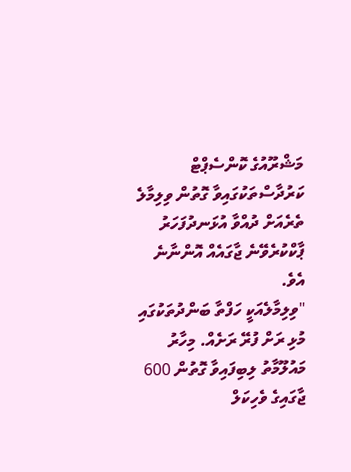މަޝްރޫއުގެ ކޮންސެޕްޓް ކަރުދާސްތަކުގައިވާ ގޮތުން ވިލިމާލެ ތެރެއަށް ދުއްވާ އުޅަނދުފަހަރު ޕާކްކުރެވޭނެ ޖާގައެއް އޮންނާނެ އެވެ.
"ވިލިމާލެއަކީ ހަފްތާ ބަންދުތަކުގައި މުޅި ރަށް ފުރޭ ރަށެއް. މިހާރު މައުލޫމާތު ލިބިފައިވާ ގޮތުން 600 ޖާގައިގެ ވެހިކަލް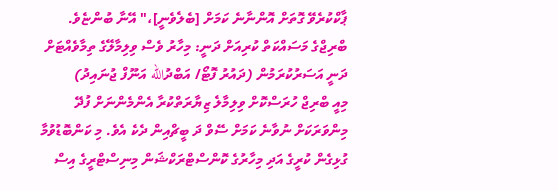ޕާކްކުރެވޭ ގޮތަށް އޮންނާނެ ކަމަށް [ބެލެވެނީ]،" އޭނާ ބުންޏެވެ.
ބްރިޖްގެ މަސައްކަތް ކުރިއަށް ދަނީ: މިހާރު ވެސް ވިލިމާލޭގެ ތިމާވެއްޓަށް ދަނީ އަސަރުކުރަމުން (ދައުރު ފޮޓޯ/ އަބްދުالله އަނޫފް ޖުނައިދު)
މިއީ ބްރިޖް ހުރަސްކޮށް ވިލިމާލެ ޒިޔާރަތްކުރާ އެންމެންނަށް ފުދޭ މިންވަރަކަށް ނުވާނެ ކަމަށް ސޭވް ދަ ބީޗްއިން ދެކެ އެވެ. މި ކަންބޮޑުވުމާ ގުޅިގެން ކުރީގެ އަދި މިހާރުގެ ކޮންސްޓްރަކްޝަން މިނިސްޓްރީގެ އިސް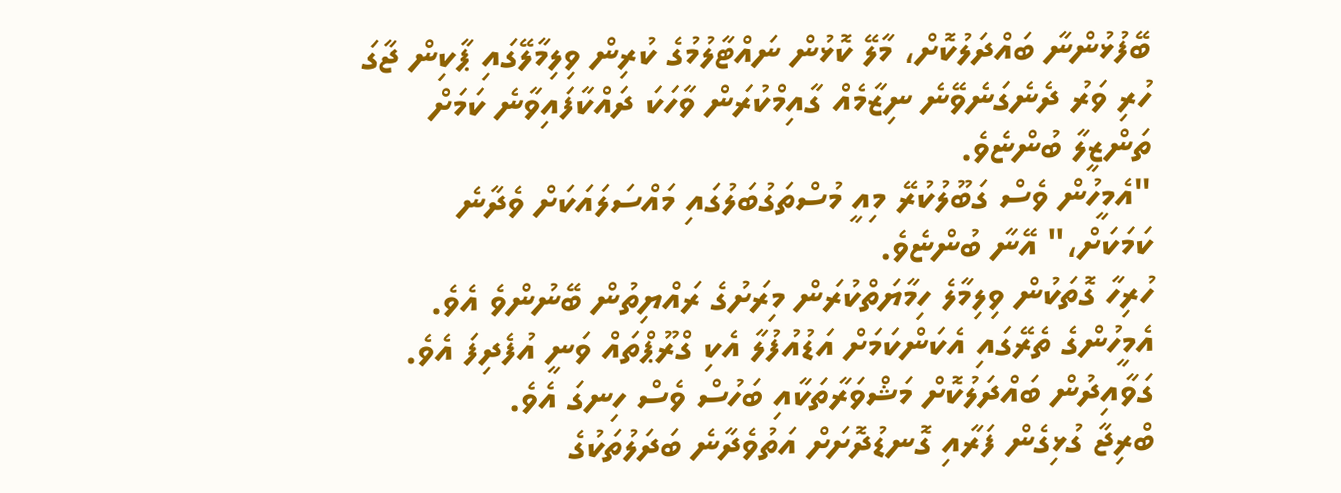ބޭފުޅުންނާ ބައްދަލުކޮށް، މާލޭ ކޮޅުން ނައްޓާލުމުގެ ކުރިން ވިލިމާލޭގައި ޕާކިން ޖާގަ ހުރި ވަރު ދެނެގަނެވޭނެ ނިޒާމެއް ގާއިމްކުރަން ވާހަކަ ދައްކާފައިވާނެ ކަމަށް ތަންޒީލާ ބުންޏެވެ.
"އެމީހުން ވެސް ގަބޫލުކުރޭ މިއީ މުސްތަގުބަލުގައި މައްސަލައަކަށް ވެދާނެ ކަމަކަށް،" އޭނާ ބުންޏެވެ.
ހުރިހާ ގޮތަކުން ވިލިމާލެ ހިމާޔަތްކުރަން މިރަށުގެ ރައްޔިތުން ބޭނުންވެ އެވެ. އެމީހުންގެ ތެރޭގައި އެކަންކަމަށް އަޑުއުފުލާ އެކި ގްރޫޕްތައް ވަނީ އުފެދިފަ އެވެ. ގަވާއިދުން ބައްދަލުކޮށް މަޝްވަރާތަކާއި ބަހުސް ވެސް ހިނގަ އެވެ.
ބްރިޖާ ގުޅިގެން ފަރާއި ގޮނޑުދޮށަށް އަތުވެދާނެ ބަދަލުތަކުގެ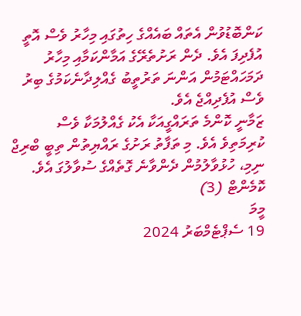ކަންބޮޑުވުން އެތައް ބައެއްގެ ހިތުގައި މިހާރު ވެސް އޮތީ އުފެދިފަ އެވެ. ދެން ރަށުތެރޭގެ އަމާންކަމާއި މިހާރު ދަމަހައްޓަމުން އަންނަ ތަރުތީބު ގެއްލިދާނެކަމުގެ ބިރު ވެސް އުފެދިއްޖެ އެވެ.
ޒަމާނީ ކޮންމެ ތަރައްގީއަކާ އެކު ގެއްލުމަކާ ވެސް ކުރިމަތިވެ އެވެ. މި ތަފާތު ރަށުގެ ރައްޔިތުން ތިބީ ބްރިޖް ނިމި، ހުޅުވާލުމުން ދެންވާނެ ގޮތެއްގެ ސުވާލުގަ އެވެ.
ކޮމެންޓް (3)
މީމަ
19 ސެޕްޓެމްބަރު 2024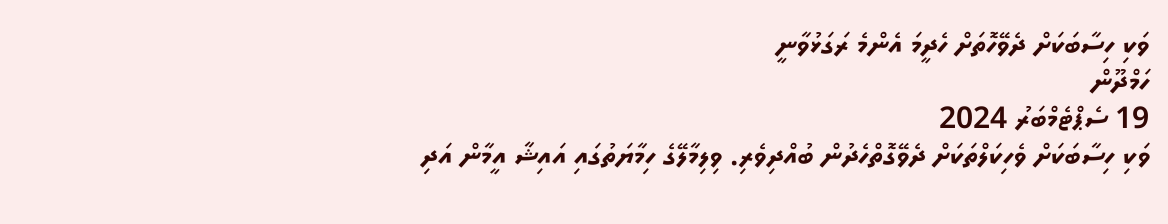ވަކި ހިސާބަކަށް ދެވޭހޮތަށް ހެދީމަ އެންމެ ރަގަޅުވާނީ
ހަމްދޫން
19 ސެޕްޓެމްބަރު 2024
ވަކި ހިސާބަކަށް ވެހިކަލްތަކަށް ދެވޭގޮތްހެދުން ބުއްދިވެރި. ވިލިމާލޭގެ ހިމާޔަތުގައި އައިޝާ އީމާން އަދި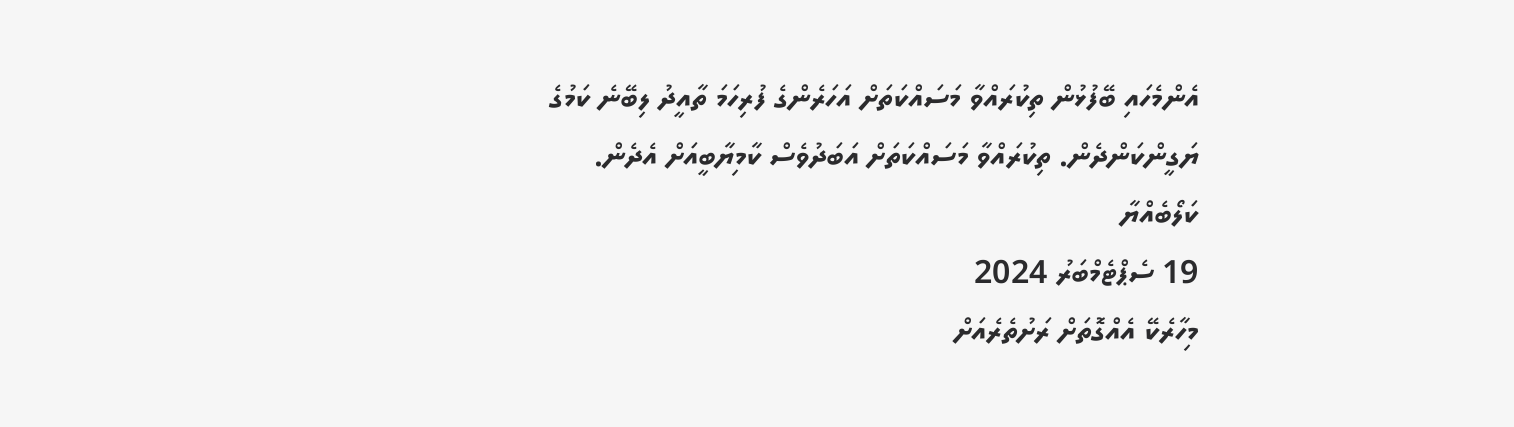އެންމެހައި ބޭފުޅުން ތިކުރައްވާ މަސައްކަތަށް އަހަރެންގެ ފުރިހަމަ ތާއީދު ލިބޭނެ ކަމުގެ ޔަގީންކަންދެން. ތިކުރައްވާ މަސައްކަތަށް އަބަދުވެސް ކާމިޔާބީއަށް އެދެން.
ކަލޯބެއްޔާ
19 ސެޕްޓެމްބަރު 2024
މިހާރެކޭ އެއްގޮތަށް ރަށުތެރެއަށް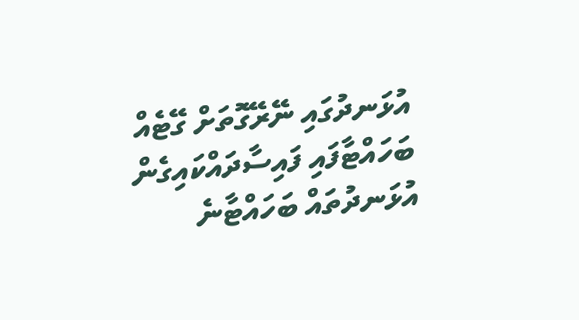އުޅަނދުގައި ނޭރޭގޮތަށް ގޭޓެއް ބަހައްޓާފައި ފައިސާދައްކައިގެން އުޅަނދުތައް ބަހައްޓާނެ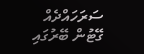ސަރަހައްދެއް ގޭޓުން ބޭރުގައި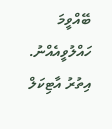ބޭއްވީމަ ހައްލުވީއެއްނު.
އިތުރު އާޓިކަލް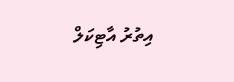އިތުރު އާޓިކަލް